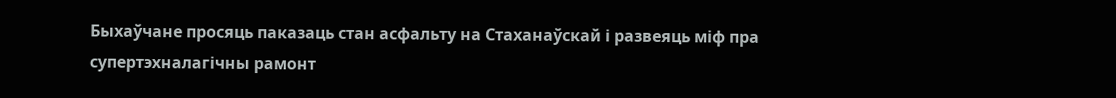Быхаўчане просяць паказаць стан асфальту на Стаханаўскай і развеяць міф пра супертэхналагічны рамонт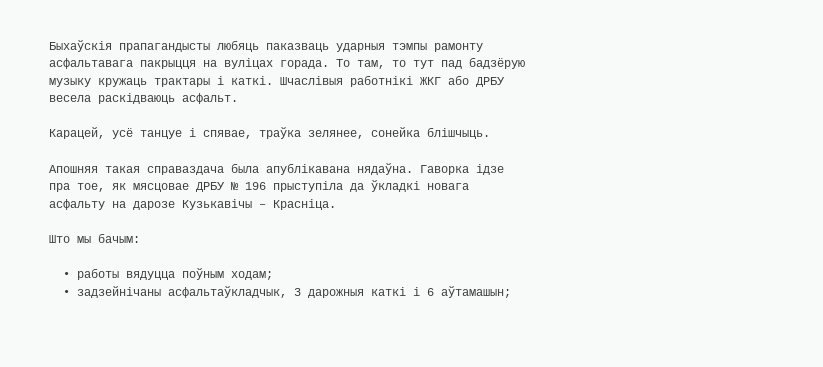Быхаўскія прапагандысты любяць паказваць ударныя тэмпы рамонту асфальтавага пакрыцця на вуліцах горада. То там, то тут пад бадзёрую музыку кружаць трактары і каткі. Шчаслівыя работнікі ЖКГ або ДРБУ весела раскідваюць асфальт.

Карацей, усё танцуе і спявае, траўка зелянее, сонейка блішчыць.

Апошняя такая справаздача была апублікавана нядаўна. Гаворка ідзе пра тое, як мясцовае ДРБУ № 196 прыступіла да ўкладкі новага асфальту на дарозе Кузькавічы – Красніца.

Што мы бачым:

  • работы вядуцца поўным ходам;
  • задзейнічаны асфальтаўкладчык, 3 дарожныя каткі і 6 аўтамашын;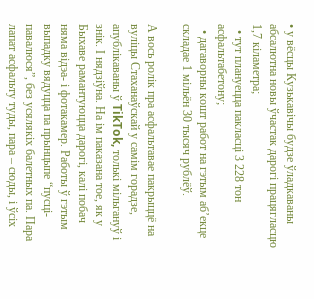• у вёсцы Кузькавічы будзе ўладкаваны абсалютна новы ўчастак дарогі працягласцю 1,7 кіламетра;
  • тут плануецца пакласці 3 228 тон асфальтабетону;
  • дагаворны кошт работ на гэтым аб’екце складае 1 мільён 30 тысяч рублёў.

А вось ролік пра асфальтавае пакрыццё на вуліцы Стаханаўскай у самім горадзе, апублікаваны ў TikTok, толькі мільгануў і знік. І нядзіўна. На ім паказана тое, як у Быхаве рамантуюцца дарогі, калі побач няма відэа- і фотакамер. Работы ў гэтым выпадку вядуцца па прынцыпе “пусці-павалюся”, без усялякіх балетных па. Пара лапат асфальту туды, пара – сюды, і ўсіх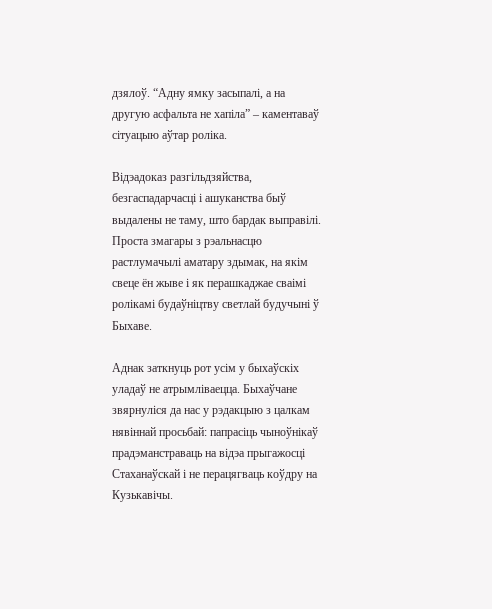дзялоў. “Адну ямку засыпалі, а на другую асфальта не хапіла” – каментаваў сітуацыю аўтар роліка.

Відэадоказ разгільдзяйства, безгаспадарчасці і ашуканства быў выдалены не таму, што бардак выправілі. Проста змагары з рэальнасцю растлумачылі аматару здымак, на якім свеце ён жыве і як перашкаджае сваімі ролікамі будаўніцтву светлай будучыні ў Быхаве.

Аднак заткнуць рот усім у быхаўскіх уладаў не атрымліваецца. Быхаўчане звярнуліся да нас у рэдакцыю з цалкам нявіннай просьбай: папрасіць чыноўнікаў прадэманстраваць на відэа прыгажосці Стаханаўскай і не перацягваць коўдру на Кузькавічы.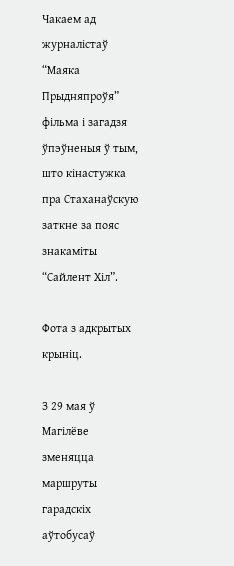Чакаем ад журналістаў “Маяка Прыдняпроўя” фільма і загадзя ўпэўненыя ў тым, што кінастужка пра Стаханаўскую заткне за пояс знакаміты “Сайлент Хіл”.

Фота з адкрытых крыніц.

З 29 мая ў Магілёве зменяцца маршруты гарадскіх аўтобусаў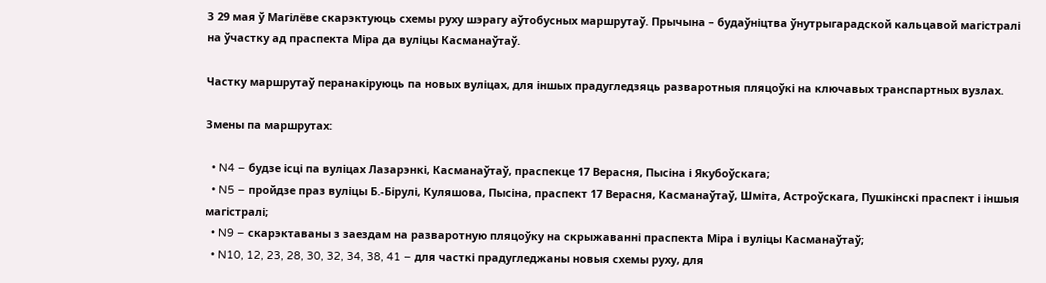З 29 мая ў Магілёве скарэктуюць схемы руху шэрагу аўтобусных маршрутаў. Прычына – будаўніцтва ўнутрыгарадской кальцавой магістралі на ўчастку ад праспекта Міра да вуліцы Касманаўтаў.

Частку маршрутаў перанакіруюць па новых вуліцах, для іншых прадугледзяць разваротныя пляцоўкі на ключавых транспартных вузлах.

Змены па маршрутах:

  • N4 – будзе ісці па вуліцах Лазарэнкі, Касманаўтаў, праспекце 17 Верасня, Пысіна і Якубоўскага;
  • N5 – пройдзе праз вуліцы Б.-Бірулі, Куляшова, Пысіна, праспект 17 Верасня, Касманаўтаў, Шміта, Астроўскага, Пушкінскі праспект і іншыя магістралі;
  • N9 – скарэктаваны з заездам на разваротную пляцоўку на скрыжаванні праспекта Міра і вуліцы Касманаўтаў;
  • N10, 12, 23, 28, 30, 32, 34, 38, 41 – для часткі прадугледжаны новыя схемы руху, для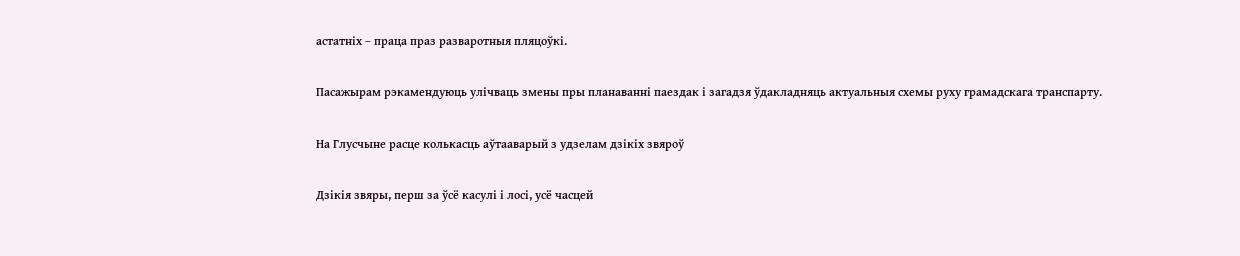астатніх – праца праз разваротныя пляцоўкі.

Пасажырам рэкамендуюць улічваць змены пры планаванні паездак і загадзя ўдакладняць актуальныя схемы руху грамадскага транспарту.

На Глусчыне расце колькасць аўтааварый з удзелам дзікіх звяроў

Дзікія звяры, перш за ўсё касулі і лосі, усё часцей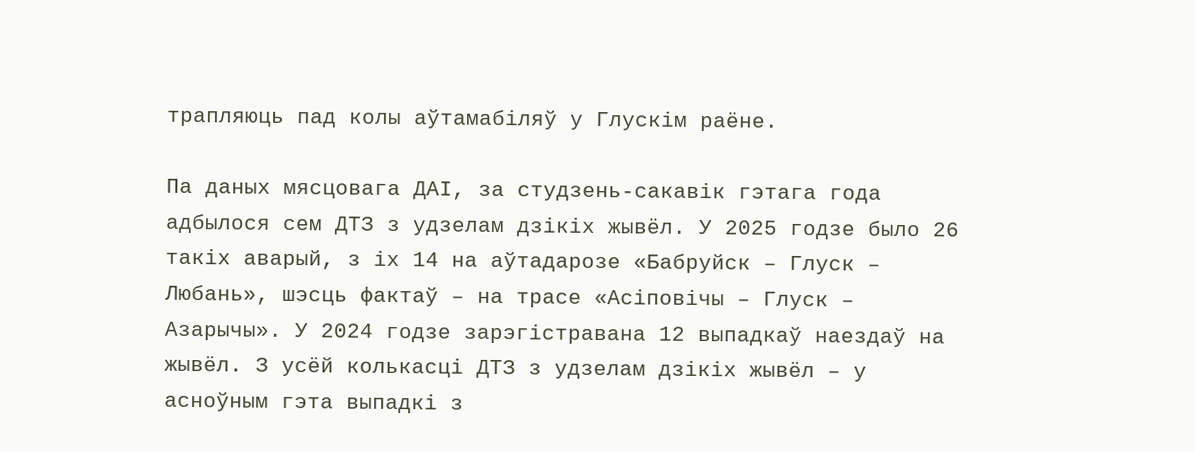трапляюць пад колы аўтамабіляў у Глускім раёне.

Па даных мясцовага ДАІ, за студзень-сакавік гэтага года адбылося сем ДТЗ з удзелам дзікіх жывёл. У 2025 годзе было 26 такіх аварый, з іх 14 на аўтадарозе «Бабруйск – Глуск – Любань», шэсць фактаў – на трасе «Асіповічы – Глуск – Азарычы». У 2024 годзе зарэгістравана 12 выпадкаў наездаў на жывёл. З усёй колькасці ДТЗ з удзелам дзікіх жывёл – у асноўным гэта выпадкі з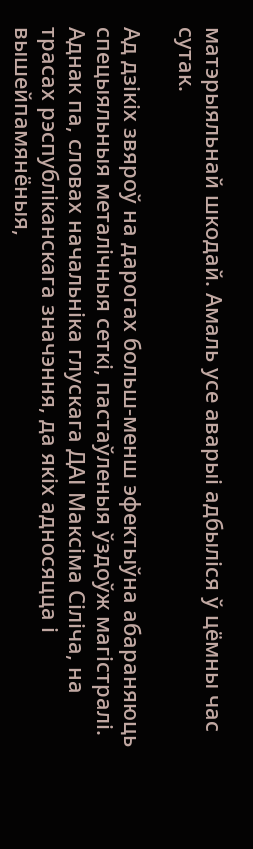матэрыяльнай шкодай. Амаль усе аварыі адбыліся ў цёмны час сутак.

Ад дзікіх звяроў на дарогах больш-менш эфектыўна абараняюць спецыяльныя металічныя сеткі, пастаўленыя ўздоўж магістралі. Аднак па, словах начальніка глускага ДАІ Максіма Сіліча, на трасах рэспубліканскага значэння, да якіх адносяцца і вышейпамянёныя,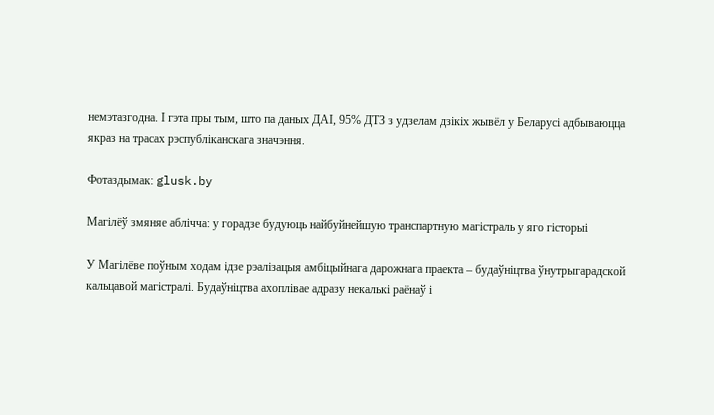немэтазгодна. І гэта пры тым, што па даных ДАІ, 95% ДТЗ з удзелам дзікіх жывёл у Беларусі адбываюцца якраз на трасах рэспубліканскага значэння.

Фотаздымак: glusk.by

Магілёў змяняе аблічча: у горадзе будуюць найбуйнейшую транспартную магістраль у яго гісторыі

У Магілёве поўным ходам ідзе рэалізацыя амбіцыйнага дарожнага праекта – будаўніцтва ўнутрыгарадской кальцавой магістралі. Будаўніцтва ахоплівае адразу некалькі раёнаў і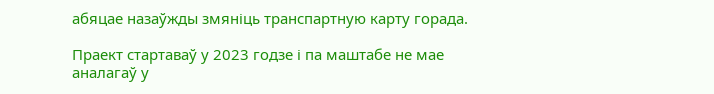абяцае назаўжды змяніць транспартную карту горада.

Праект стартаваў у 2023 годзе і па маштабе не мае аналагаў у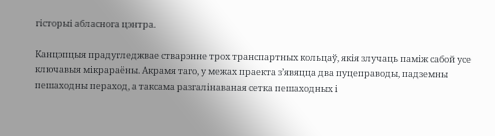гісторыі абласнога цэнтра.

Канцэпцыя прадугледжвае стварэнне трох транспартных кольцаў, якія злучаць паміж сабой усе ключавыя мікрараёны. Акрамя таго, у межах праекта з’явяцца два пуцеправоды, падземны пешаходны пераход, а таксама разгалінаваная сетка пешаходных і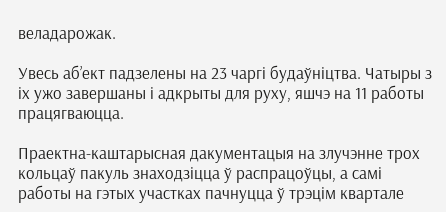веладарожак.

Увесь аб’ект падзелены на 23 чаргі будаўніцтва. Чатыры з іх ужо завершаны і адкрыты для руху, яшчэ на 11 работы працягваюцца.

Праектна-каштарысная дакументацыя на злучэнне трох кольцаў пакуль знаходзіцца ў распрацоўцы, а самі работы на гэтых участках пачнуцца ў трэцім квартале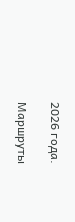2026 года.

Маршруты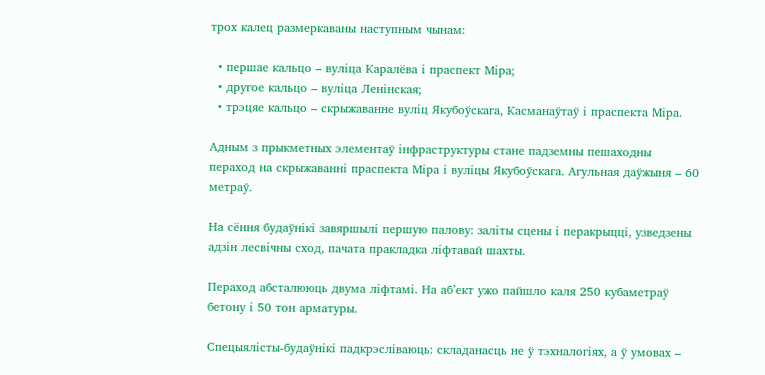трох калец размеркаваны наступным чынам:

  • першае кальцо – вуліца Каралёва і праспект Міра;
  • другое кальцо – вуліца Ленінская;
  • трэцяе кальцо – скрыжаванне вуліц Якубоўскага, Касманаўтаў і праспекта Міра.

Адным з прыкметных элементаў інфраструктуры стане падземны пешаходны пераход на скрыжаванні праспекта Міра і вуліцы Якубоўскага. Агульная даўжыня – 60 метраў.

На сёння будаўнікі завяршылі першую палову: заліты сцены і перакрыцці, узведзены адзін лесвічны сход, пачата пракладка ліфтавай шахты.

Пераход абсталююць двума ліфтамі. На аб’ект ужо пайшло каля 250 кубаметраў бетону і 50 тон арматуры.

Спецыялісты-будаўнікі падкрэсліваюць: складанасць не ў тэхналогіях, а ў умовах –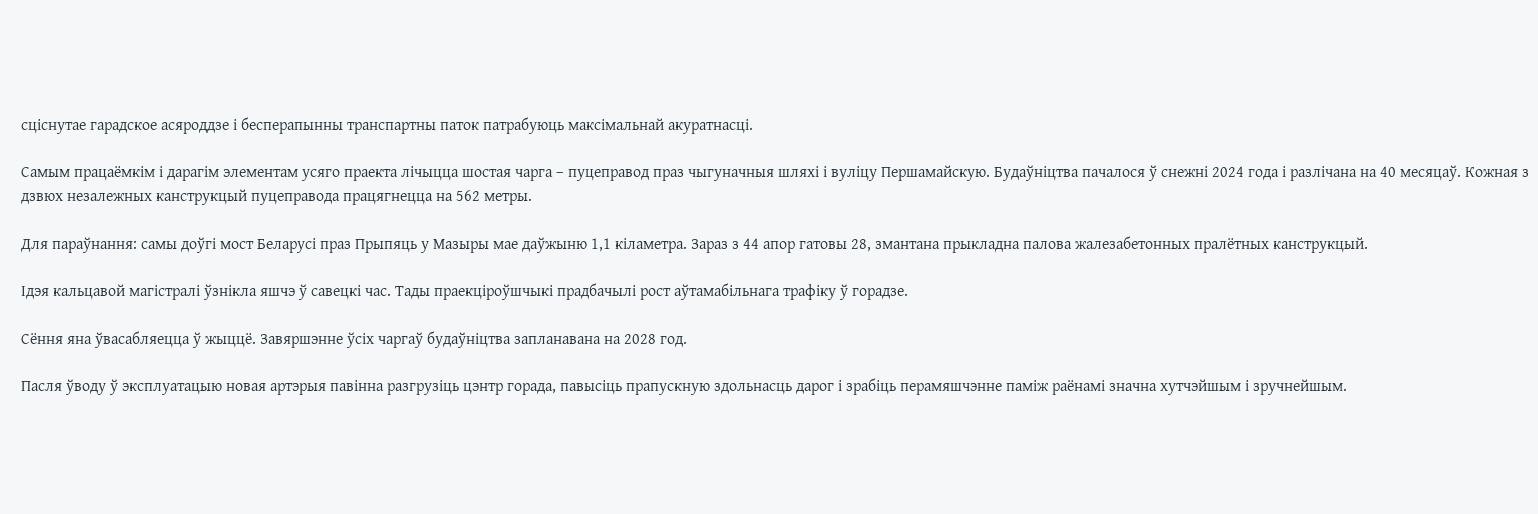сціснутае гарадское асяроддзе і бесперапынны транспартны паток патрабуюць максімальнай акуратнасці.

Самым працаёмкім і дарагім элементам усяго праекта лічыцца шостая чарга – пуцеправод праз чыгуначныя шляхі і вуліцу Першамайскую. Будаўніцтва пачалося ў снежні 2024 года і разлічана на 40 месяцаў. Кожная з дзвюх незалежных канструкцый пуцеправода працягнецца на 562 метры.

Для параўнання: самы доўгі мост Беларусі праз Прыпяць у Мазыры мае даўжыню 1,1 кіламетра. Зараз з 44 апор гатовы 28, змантана прыкладна палова жалезабетонных пралётных канструкцый.

Ідэя кальцавой магістралі ўзнікла яшчэ ў савецкі час. Тады праекціроўшчыкі прадбачылі рост аўтамабільнага трафіку ў горадзе.

Сёння яна ўвасабляецца ў жыццё. Завяршэнне ўсіх чаргаў будаўніцтва запланавана на 2028 год.

Пасля ўводу ў эксплуатацыю новая артэрыя павінна разгрузіць цэнтр горада, павысіць прапускную здольнасць дарог і зрабіць перамяшчэнне паміж раёнамі значна хутчэйшым і зручнейшым.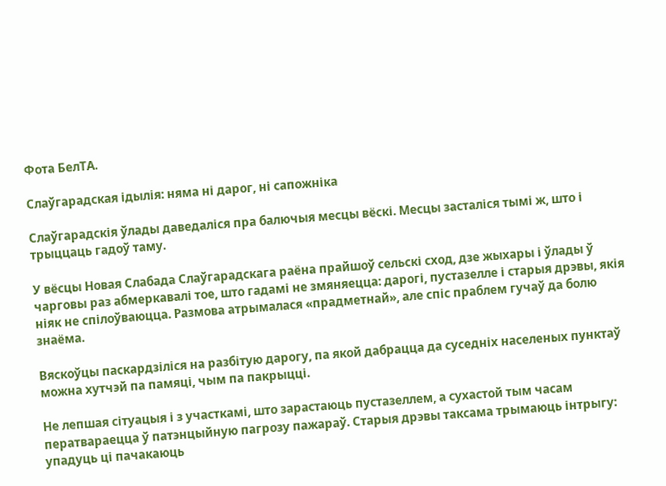Фота БелТА.

Слаўгарадская ідылія: няма ні дарог, ні сапожніка

Слаўгарадскія ўлады даведаліся пра балючыя месцы вёскі. Месцы засталіся тымі ж, што і трыццаць гадоў таму.

У вёсцы Новая Слабада Слаўгарадскага раёна прайшоў сельскі сход, дзе жыхары і ўлады ў чарговы раз абмеркавалі тое, што гадамі не змяняецца: дарогі, пустазелле і старыя дрэвы, якія ніяк не спілоўваюцца. Размова атрымалася «прадметнай», але спіс праблем гучаў да болю знаёма.

Вяскоўцы паскардзіліся на разбітую дарогу, па якой дабрацца да суседніх населеных пунктаў можна хутчэй па памяці, чым па пакрыцці.

Не лепшая сітуацыя і з участкамі, што зарастаюць пустазеллем, а сухастой тым часам ператвараецца ў патэнцыйную пагрозу пажараў. Старыя дрэвы таксама трымаюць інтрыгу: упадуць ці пачакаюць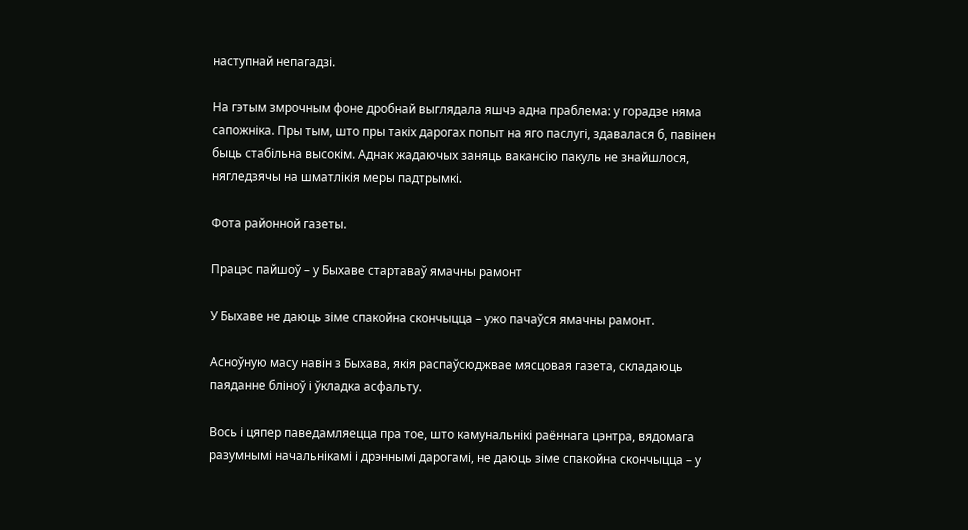наступнай непагадзі.

На гэтым змрочным фоне дробнай выглядала яшчэ адна праблема: у горадзе няма сапожніка. Пры тым, што пры такіх дарогах попыт на яго паслугі, здавалася б, павінен быць стабільна высокім. Аднак жадаючых заняць вакансію пакуль не знайшлося, нягледзячы на шматлікія меры падтрымкі.

Фота районной газеты.

Працэс пайшоў – у Быхаве стартаваў ямачны рамонт

У Быхаве не даюць зіме спакойна скончыцца – ужо пачаўся ямачны рамонт.

Асноўную масу навін з Быхава, якія распаўсюджвае мясцовая газета, складаюць паяданне бліноў і ўкладка асфальту.

Вось і цяпер паведамляецца пра тое, што камунальнікі раённага цэнтра, вядомага разумнымі начальнікамі і дрэннымі дарогамі, не даюць зіме спакойна скончыцца – у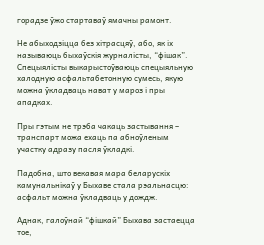горадзе ўжо стартаваў ямачны рамонт.

Не абыходзіцца без хітрасцяў, або, як іх называюць быхаўскія журналісты, “фішак”. Спецыялісты выкарыстоўваюць спецыяльную халодную асфальтабетонную сумесь, якую можна ўкладваць нават у мароз і пры ападках.

Пры гэтым не трэба чакаць застывання – транспарт можа ехаць па абноўленым участку адразу пасля ўкладкі.

Падобна, што векавая мара беларускіх камунальнікаў у Быхаве стала рэальнасцю: асфальт можна ўкладваць у дождж.

Аднак, галоўнай “фішкай” Быхава застаецца тое,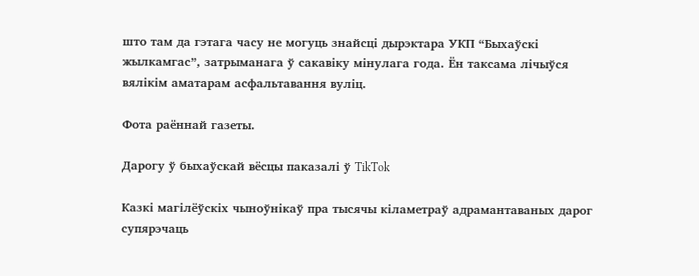што там да гэтага часу не могуць знайсці дырэктара УКП “Быхаўскі жылкамгас”, затрыманага ў сакавіку мінулага года. Ён таксама лічыўся вялікім аматарам асфальтавання вуліц.

Фота раённай газеты.

Дарогу ў быхаўскай вёсцы паказалі ў TikTok

Казкі магілёўскіх чыноўнікаў пра тысячы кіламетраў адрамантаваных дарог супярэчаць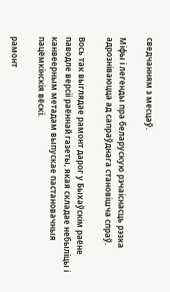сведчанням з месцаў.

Міфы і легенды пра беларускую рэчаіснасць рэзка адрозніваюцца ад сапраўднага становішча спраў.

Вось так выглядае рамонт дарог у Быхаўскім раёне паводле версіі раённай газеты, якая складае небыліцы і канвеерным метадам выпускае пастановачныя пацёмкінскія вёскі.

рамонт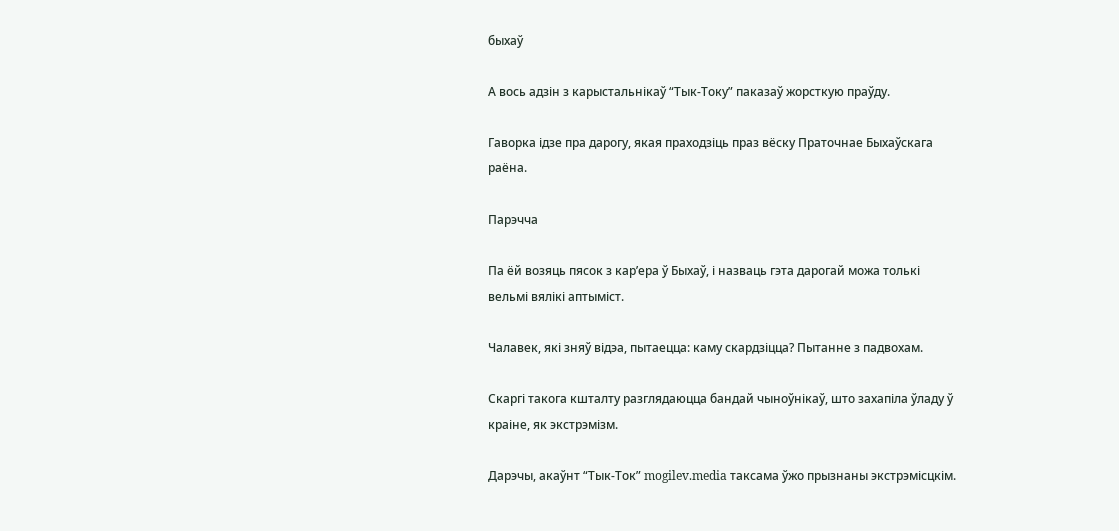быхаў

А вось адзін з карыстальнікаў “Тык-Току” паказаў жорсткую праўду.

Гаворка ідзе пра дарогу, якая праходзіць праз вёску Праточнае Быхаўскага раёна.

Парэчча

Па ёй возяць пясок з кар’ера ў Быхаў, і назваць гэта дарогай можа толькі вельмі вялікі аптыміст.

Чалавек, які зняў відэа, пытаецца: каму скардзіцца? Пытанне з падвохам.

Скаргі такога кшталту разглядаюцца бандай чыноўнікаў, што захапіла ўладу ў краіне, як экстрэмізм.

Дарэчы, акаўнт “Тык-Ток” mogilev.media таксама ўжо прызнаны экстрэмісцкім.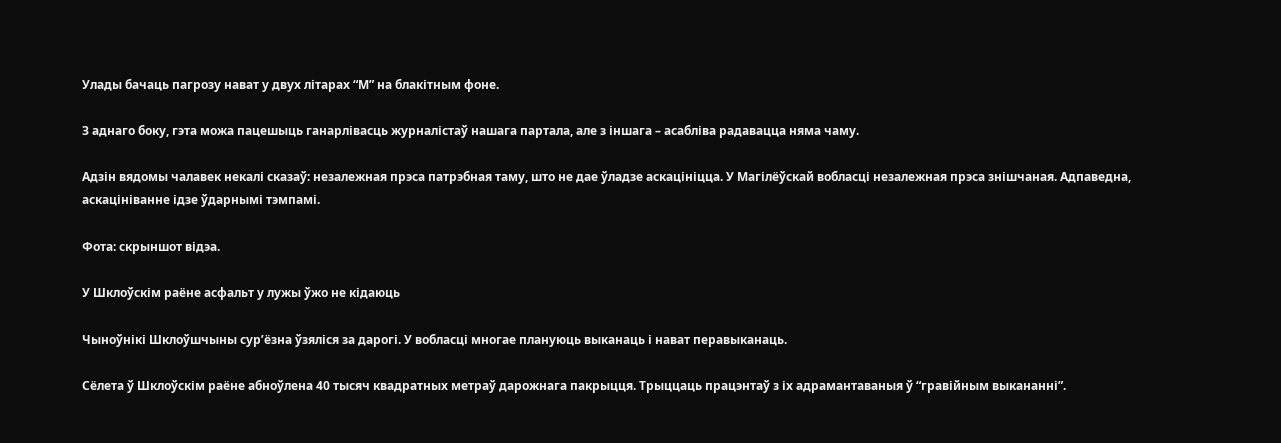Улады бачаць пагрозу нават у двух літарах “М” на блакітным фоне.

З аднаго боку, гэта можа пацешыць ганарлівасць журналістаў нашага партала, але з іншага – асабліва радавацца няма чаму.

Адзін вядомы чалавек некалі сказаў: незалежная прэса патрэбная таму, што не дае ўладзе аскацініцца. У Магілёўскай вобласці незалежная прэса знішчаная. Адпаведна, аскацініванне ідзе ўдарнымі тэмпамі.

Фота: скрыншот відэа.

У Шклоўскім раёне асфальт у лужы ўжо не кідаюць

Чыноўнікі Шклоўшчыны сур’ёзна ўзяліся за дарогі. У вобласці многае плануюць выканаць і нават перавыканаць.

Сёлета ў Шклоўскім раёне абноўлена 40 тысяч квадратных метраў дарожнага пакрыцця. Трыццаць працэнтаў з іх адрамантаваныя ў “гравійным выкананні”.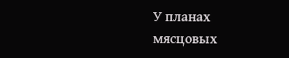У планах мясцовых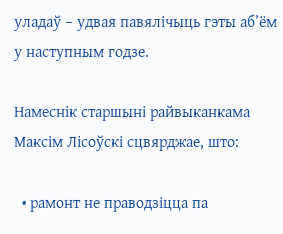уладаў – удвая павялічыць гэты аб’ём у наступным годзе.

Намеснік старшыні райвыканкама Максім Лісоўскі сцвярджае, што:

  • рамонт не праводзіцца па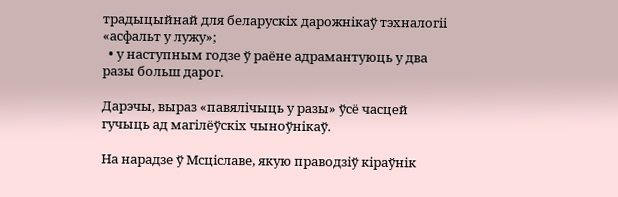традыцыйнай для беларускіх дарожнікаў тэхналогіі «асфальт у лужу»;
  • у наступным годзе ў раёне адрамантуюць у два разы больш дарог.

Дарэчы, выраз «павялічыць у разы» ўсё часцей гучыць ад магілёўскіх чыноўнікаў.

На нарадзе ў Мсціславе, якую праводзіў кіраўнік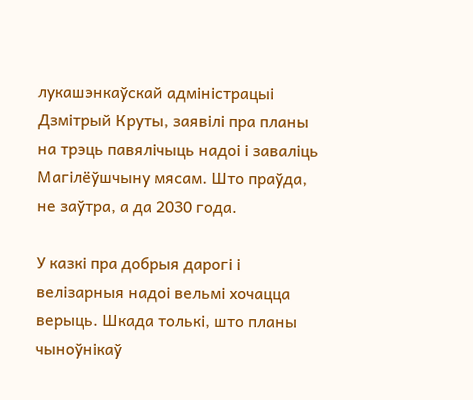лукашэнкаўскай адміністрацыі Дзмітрый Круты, заявілі пра планы на трэць павялічыць надоі і заваліць Магілёўшчыну мясам. Што праўда, не заўтра, а да 2030 года.

У казкі пра добрыя дарогі і велізарныя надоі вельмі хочацца верыць. Шкада толькі, што планы чыноўнікаў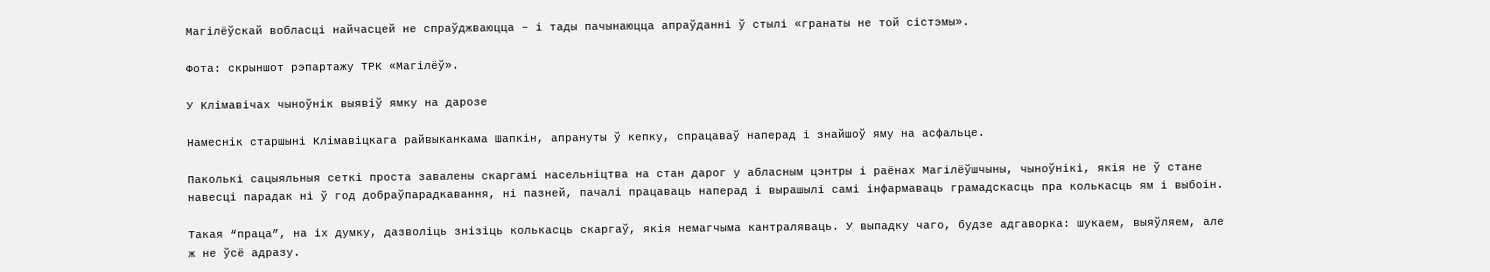Магілёўскай вобласці найчасцей не спраўджваюцца – і тады пачынаюцца апраўданні ў стылі «гранаты не той сістэмы».

Фота: скрыншот рэпартажу ТРК «Магілёў».

У Клімавічах чыноўнік выявіў ямку на дарозе

Намеснік старшыні Клімавіцкага райвыканкама Шапкін, апрануты ў кепку, спрацаваў наперад і знайшоў яму на асфальце.

Паколькі сацыяльныя сеткі проста завалены скаргамі насельніцтва на стан дарог у абласным цэнтры і раёнах Магілёўшчыны, чыноўнікі, якія не ў стане навесці парадак ні ў год добраўпарадкавання, ні пазней, пачалі працаваць наперад і вырашылі самі інфармаваць грамадскасць пра колькасць ям і выбоін.

Такая “праца”, на іх думку, дазволіць знізіць колькасць скаргаў, якія немагчыма кантраляваць. У выпадку чаго, будзе адгаворка: шукаем, выяўляем, але ж не ўсё адразу.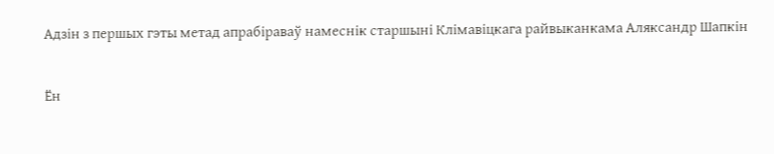Адзін з першых гэты метад апрабіраваў намеснік старшыні Клімавіцкага райвыканкама Аляксандр Шапкін

Ён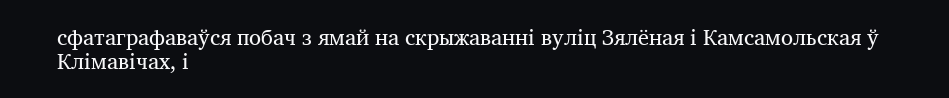сфатаграфаваўся побач з ямай на скрыжаванні вуліц Зялёная і Камсамольская ў Клімавічах, і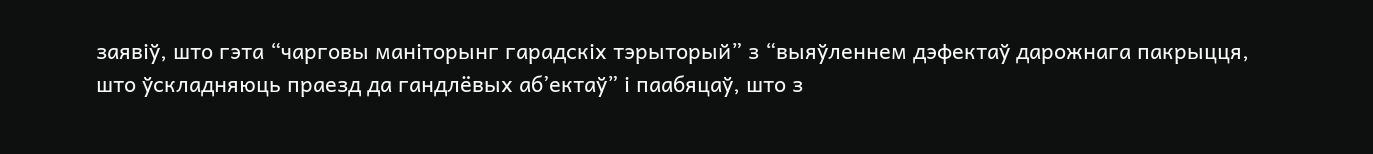заявіў, што гэта “чарговы маніторынг гарадскіх тэрыторый” з “выяўленнем дэфектаў дарожнага пакрыцця, што ўскладняюць праезд да гандлёвых аб’ектаў” і паабяцаў, што з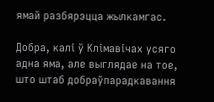ямай разбярэцца жылкамгас.

Добра, калі ў Клімавічах усяго адна яма, але выглядае на тое, што штаб добраўпарадкавання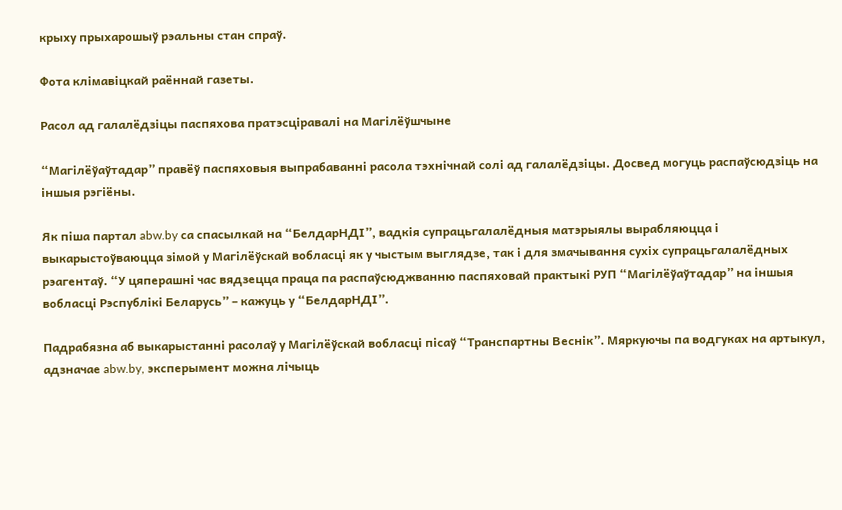крыху прыхарошыў рэальны стан спраў.

Фота клімавіцкай раённай газеты.

Расол ад галалёдзіцы паспяхова пратэсціравалі на Магілёўшчыне

“Магілёўаўтадар” правёў паспяховыя выпрабаванні расола тэхнічнай солі ад галалёдзіцы. Досвед могуць распаўсюдзіць на іншыя рэгіёны.

Як піша партал abw.by са спасылкай на “БелдарНДІ”, вадкія супрацьгалалёдныя матэрыялы вырабляюцца і выкарыстоўваюцца зімой у Магілёўскай вобласці як у чыстым выглядзе, так і для змачывання сухіх супрацьгалалёдных рэагентаў. “У цяперашні час вядзецца праца па распаўсюджванню паспяховай практыкі РУП “Магілёўаўтадар” на іншыя вобласці Рэспублікі Беларусь” – кажуць у “БелдарНДІ”.

Падрабязна аб выкарыстанні расолаў у Магілёўскай вобласці пісаў “Транспартны Веснік”. Мяркуючы па водгуках на артыкул, адзначае abw.by, эксперымент можна лічыць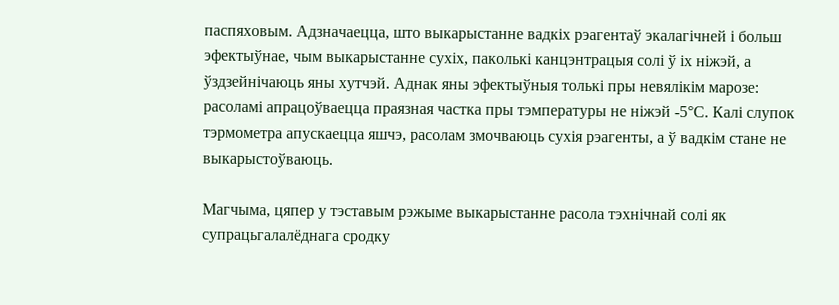паспяховым. Адзначаецца, што выкарыстанне вадкіх рэагентаў экалагічней і больш эфектыўнае, чым выкарыстанне сухіх, паколькі канцэнтрацыя солі ў іх ніжэй, а ўздзейнічаюць яны хутчэй. Аднак яны эфектыўныя толькі пры невялікім марозе: расоламі апрацоўваецца праязная частка пры тэмпературы не ніжэй -5°С. Калі слупок тэрмометра апускаецца яшчэ, расолам змочваюць сухія рэагенты, а ў вадкім стане не выкарыстоўваюць.

Магчыма, цяпер у тэставым рэжыме выкарыстанне расола тэхнічнай солі як супрацьгалалёднага сродку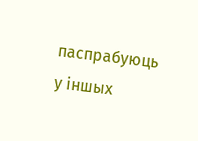паспрабуюць у іншых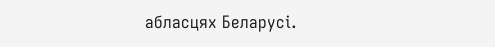абласцях Беларусі.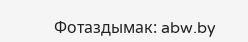Фотаздымак: abw.by